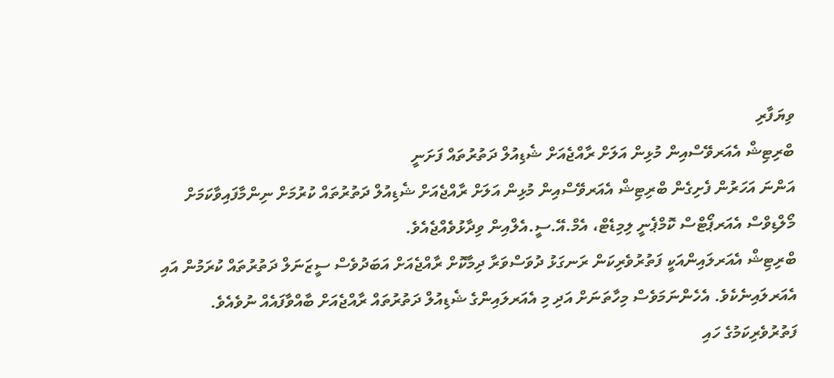ވިޔަފާރި
ބްރިޓިޝް އެއަރވޭސްއިން މުޅިން އަލަށް ރާއްޖެއަށް ޝެޑިއުލް ދަތުރުތައް ފަށަނީ
އަންނަ އަހަރުން ފެށިގެން ބްރިޓިޝް އެއަރވޭސްއިން މުޅިން އަލަށް ރާއްޖެއަށް ޝެޑިއުލް ދަތުރުތައް ކުރުމަށް ނިންމާފައިވާކަމަށް މޯލްޑިވްސް އެއަރޕޯޓްސް ކޮމްޕެނީ ލިމިޑެޓް، އެމް.އޭ.ސީ.އެލްއިން ވިދާޅުވެއްޖެއެވެ.
ބްރިޓިޝް އެއަރލައިންއަކީ ފަތުރުވެރިކަން ރަނގަޅު ދުވަސްވަރާ ދިމާކޮށް ރާއްޖެއަށް އަބަދުވެސް ސީޒަނަލް ދަތުރުތައް ކުރަމުން އައި އެއަރލައިނެކެވެ. އެހެންނަމަވެސް މިހާތަނަށް އަދި މި އެއަރލައިންގެ ޝެޑިއުލް ދަތުރުތައް ރާއްޖެއަށް ބާއްވާފައެއް ނުވެއެވެ. ފަތުރުވެރިކަމުގެ ހައި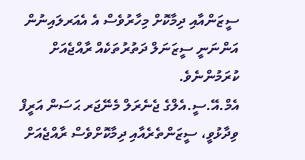ސީޒަންއާއި ދިމާކޮށް މިހާރުވެސް އެ އެއަރލައިނުން އަންނަނީ ސީޒަނަލް ދަތުރުތަކެއް ރާއްޖެއަށް ކުރަމުންނެވެ.
އެމް.އޭ.ސީ.އެލްގެ ޖެނެރަލް މެނޭޖަރ ޙަސަން އަރީފް ވިދާޅުވީ، ސީޒަންތެރެއާއި ދިމާކޮށްވެސް ރާއްޖެއަށް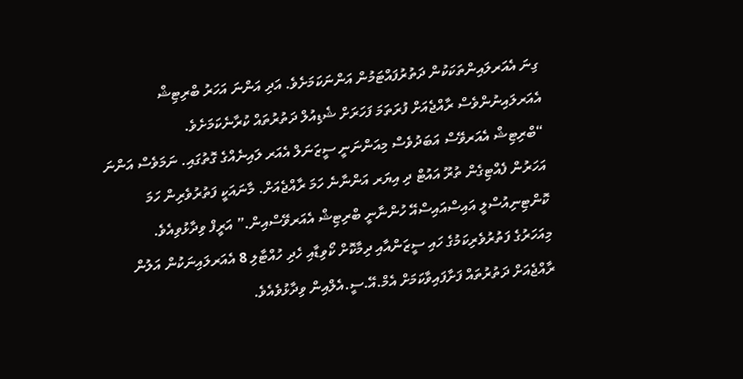ގިނަ އެއަރލައިންތަކަކުން ދަތުރުފައްޓަމުން އަންނަކަމަށެވެ. އަދި އަންނަ އަހަރު ބްރިޓިޝް އެއަރލައިނުންވެސް ރާއްޖެއަށް ފުރަތަމަ ފަހަރަށް ޝެޑިއުލް ދަތުރުތައް ކުރާނެކަމަށެވެ.
“ބްރިޓިޝް އެއަރވޭސް އަބަދުވެސް މިއަންނަނީ ސީޒަނަލް އެއަރ ލައިނެއްގެ ގޮތުގައި. ނަމަވެސް އަންނަ އަހަރުން ފެއްޓިގެން ތުރޫ އައުޓް ދި އިޔަރ އަންނާނެ ހަމަ ރާއްޖެއަށް. މާނައަކީ ފަތުރުވެރިން ހަމަ ކޮންޓިނިއުސްލީ އައިސްއައިސްއޭ ހުންނާނީ ބްރިޓިޝް އެއަރވޭސްއިން.” އަރީފް ވިދާޅުވިއެވެ.
މިއަހަރުގެ ފަތުރުވެރިކަމުގެ ހައި ސީޒަންއާއި ދިމާކޮށް ކޯވިޑާއި ހެދި ހުއްޓާލި 8 އެއަރލައިނަކުން އަލުން ރާއްޖެއަށް ދަތުރުތައް ފަށާފައިވާކަމަށް އެމް.އޭ.ސީ.އެލްއިން ވިދާޅުވެއެވެ.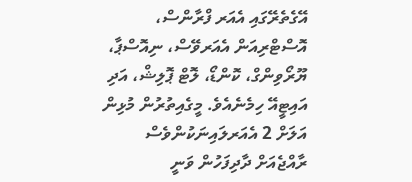އޭގެތެރޭގައި އެއަރ ފްރާންސް، އޮސްޓްރިއަން އެއަރވޭސް، ނިއޮސްޕާ، ޔޫރޯވިންގް، ކޮންޑޯ، ލޮޓް ޕޮލިޝް، އަދި އައިޓީއޭ ހިމެނެއެވެ. މީގެއިތުރުން މުޅިން އަލަށް 2 އެއަރލައިނަކުންވެސް ރާއްޖެއަށް ދާދިފަހުން ވަނީ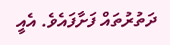ދަތުރުތައް ފަށާފައެވެ. އެއީ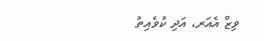ވިޒް އެއަރ، އަދި ކުވެއިތު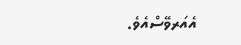އެއަރވޭސްއެވެ.